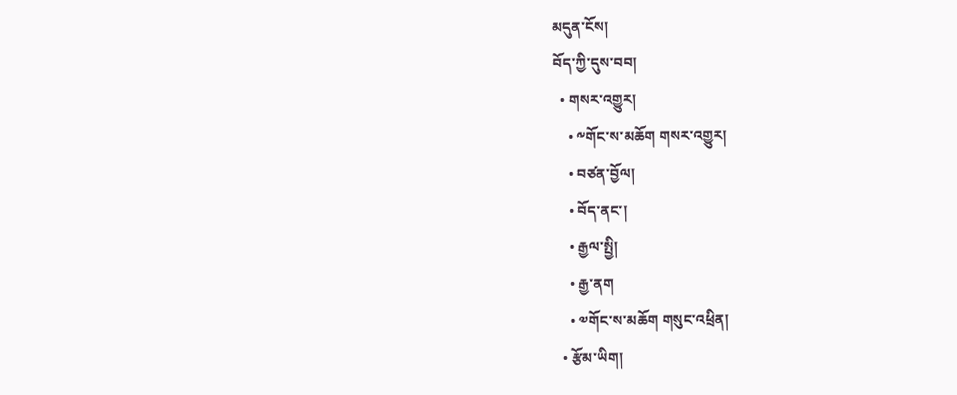མདུན་ངོས།
བོད་ཀྱི་དུས་བབ།
  • གསར་འགྱུར།
    • ༸གོང་ས་མཆོག གསར་འགྱུར།
    • བཙན་བྱོལ།
    • བོད་ནང་།
    • རྒྱལ་སྤྱི།
    • རྒྱ་ནག
    • ༧གོང་ས་མཆོག གསུང་འཕྲིན།
  • རྩོམ་ཡིག།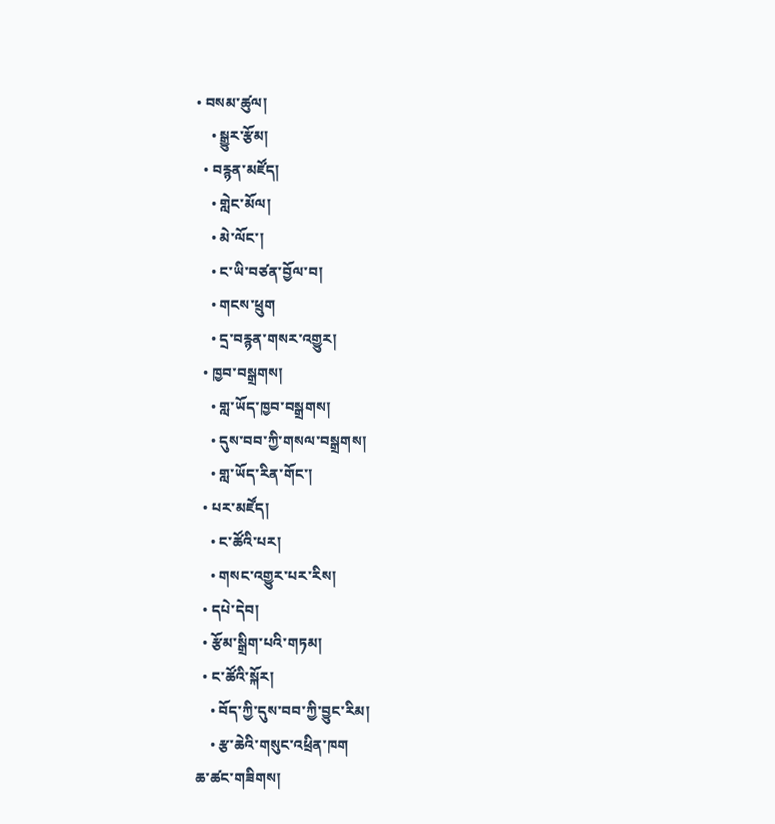• བསམ་ཚུལ།
    • སྒྱུར་རྩོམ།
  • བརྙན་མཛོད།
    • གླེང་མོལ།
    • མེ་ལོང་།
    • ང་ཡི་བཙན་བྱོལ་བ།
    • གངས་ཕྲུག
    • དྲ་བརྙན་གསར་འགྱུར།
  • ཁྱབ་བསྒྲགས།
    • གླ་ཡོད་ཁྱབ་བསྒྲགས།
    • དུས་བབ་ཀྱི་གསལ་བསྒྲགས།
    • གླ་ཡོད་རིན་གོང་།
  • པར་མཛོད།
    • ང་ཚོའི་པར།
    • གསང་འགྱུར་པར་རིས།
  • དཔེ་དེབ།
  • རྩོམ་སྒྲིག་པའི་གཏམ།
  • ང་ཚོའི་སྐོར།
    • བོད་ཀྱི་དུས་བབ་ཀྱི་བྱུང་རིམ།
    • རྩ་ཆེའི་གསུང་འཕྲིན་ཁག
ཆ་ཚང་གཟིགས།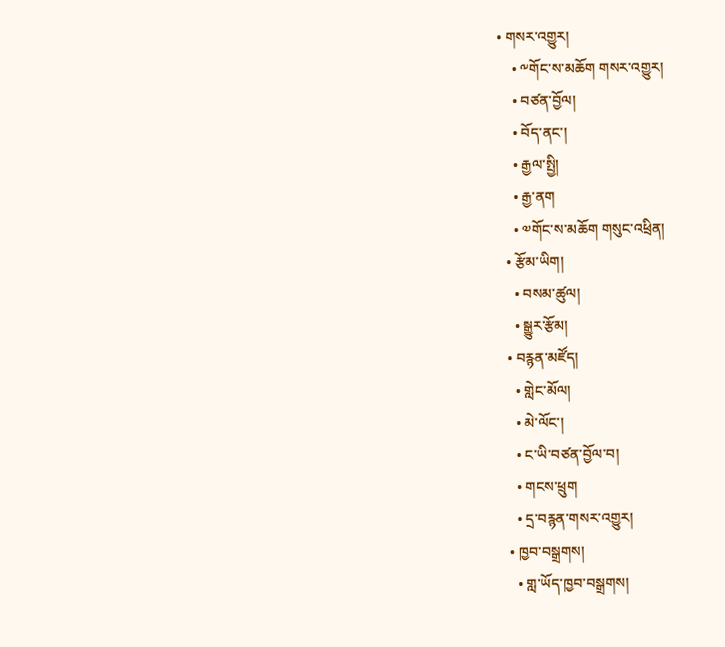• གསར་འགྱུར།
    • ༸གོང་ས་མཆོག གསར་འགྱུར།
    • བཙན་བྱོལ།
    • བོད་ནང་།
    • རྒྱལ་སྤྱི།
    • རྒྱ་ནག
    • ༧གོང་ས་མཆོག གསུང་འཕྲིན།
  • རྩོམ་ཡིག།
    • བསམ་ཚུལ།
    • སྒྱུར་རྩོམ།
  • བརྙན་མཛོད།
    • གླེང་མོལ།
    • མེ་ལོང་།
    • ང་ཡི་བཙན་བྱོལ་བ།
    • གངས་ཕྲུག
    • དྲ་བརྙན་གསར་འགྱུར།
  • ཁྱབ་བསྒྲགས།
    • གླ་ཡོད་ཁྱབ་བསྒྲགས།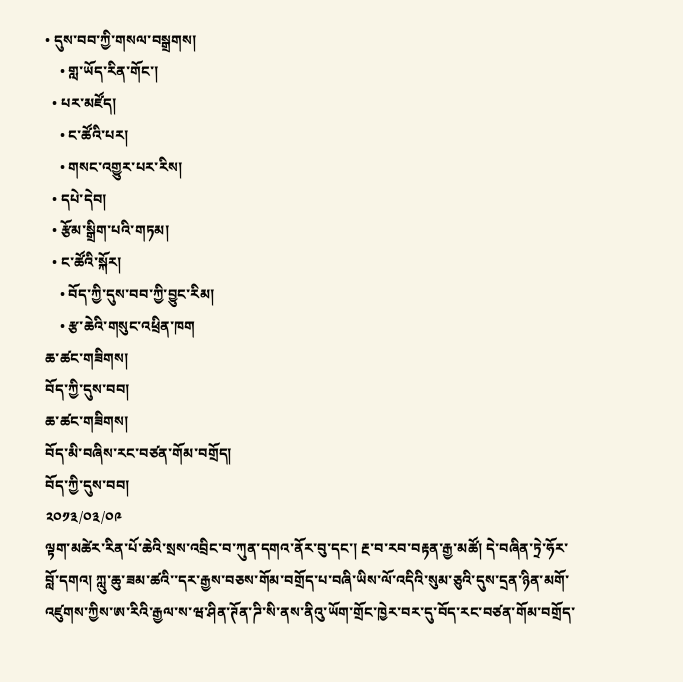• དུས་བབ་ཀྱི་གསལ་བསྒྲགས།
    • གླ་ཡོད་རིན་གོང་།
  • པར་མཛོད།
    • ང་ཚོའི་པར།
    • གསང་འགྱུར་པར་རིས།
  • དཔེ་དེབ།
  • རྩོམ་སྒྲིག་པའི་གཏམ།
  • ང་ཚོའི་སྐོར།
    • བོད་ཀྱི་དུས་བབ་ཀྱི་བྱུང་རིམ།
    • རྩ་ཆེའི་གསུང་འཕྲིན་ཁག
ཆ་ཚང་གཟིགས།
བོད་ཀྱི་དུས་བབ།
ཆ་ཚང་གཟིགས།
བོད་མི་བཞིས་རང་བཙན་གོམ་བགྲོད།
བོད་ཀྱི་དུས་བབ།
༢༠༡༣/༠༣/༠༩
ལྟག་མཚེར་རིན་པོ་ཆེའི་སྲས་འབྲིང་བ་ཀུན་དགའ་ནོར་བུ་དང་། རྔ་བ་རབ་བརྟན་རྒྱ་མཚོ། དེ་བཞིན་ཏྲེ་ཧོར་བློ་དགའ། ཀླུ་ཆུ་ཟམ་ཚའི་་དར་རྒྱས་བཅས་གོམ་བགྲོད་པ་བཞི་ཡིས་ལོ་འདིའི་སུམ་ཅུའི་དུས་དྲན་ཉིན་མགོ་འཛུགས་ཀྱིས་ཨ་རིའི་རྒྱལ་ས་ཝ་ཤིན་ཊོན་ཌི་སི་ནས་ནིའུ་ཡོག་གྲོང་ཁྱེར་བར་དུ་བོད་རང་བཙན་གོམ་བགྲོད་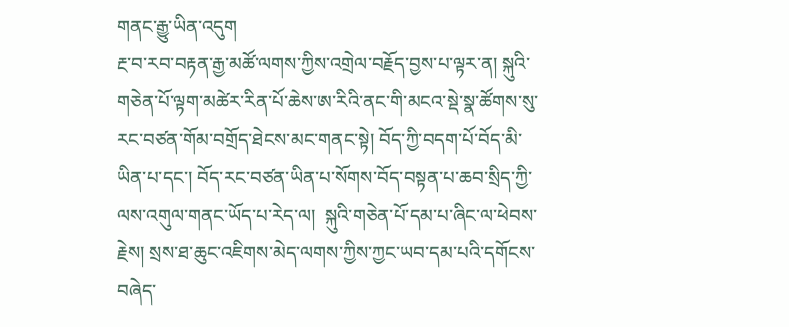གནང་རྒྱུ་ཡིན་འདུག
རྔ་བ་རབ་བརྟན་རྒྱ་མཚོ་ལགས་ཀྱིས་འགྲེལ་བརྗོད་བྱས་པ་ལྟར་ན། སྐུའི་གཅེན་པོ་ལྟག་མཚེར་རིན་པོ་ཆེས་ཨ་རིའི་ནང་གི་མངའ་སྡེ་སྣ་ཚོགས་སུ་རང་བཙན་གོམ་བགྲོད་ཐེངས་མང་གནང་སྟེ། བོད་ཀྱི་བདག་པོ་བོད་མི་ཡིན་པ་དང་། བོད་རང་བཙན་ཡིན་པ་སོགས་བོད་བསྟན་པ་ཆབ་སྲིད་ཀྱི་ལས་འགུལ་གནང་ཡོད་པ་རེད་ལ།  སྐུའི་གཅེན་པོ་དམ་པ་ཞིང་ལ་ཕེབས་རྗེས། སྲས་ཐ་ཆུང་འཇིགས་མེད་ལགས་ཀྱིས་ཀྱང་ཡབ་དམ་པའི་དགོངས་བཞེད་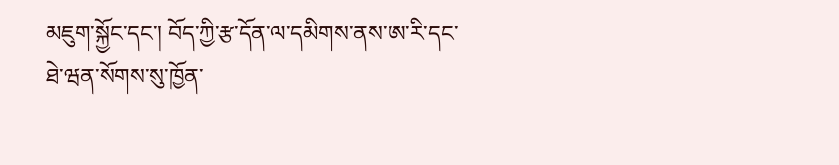མཇུག་སྐྱོང་དང་། བོད་ཀྱི་རྩ་དོན་ལ་དམིགས་ནས་ཨ་རི་དང་ཐེ་ཝན་སོགས་སུ་ཁྱོན་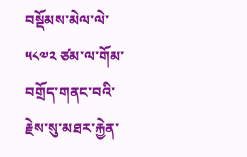བསྡོམས་མེལ་ལེ་ ༥༨༧༢ ཙམ་ལ་གོམ་བགྲོད་གནང་བའི་རྗེས་སུ་མཐར་རྐྱེན་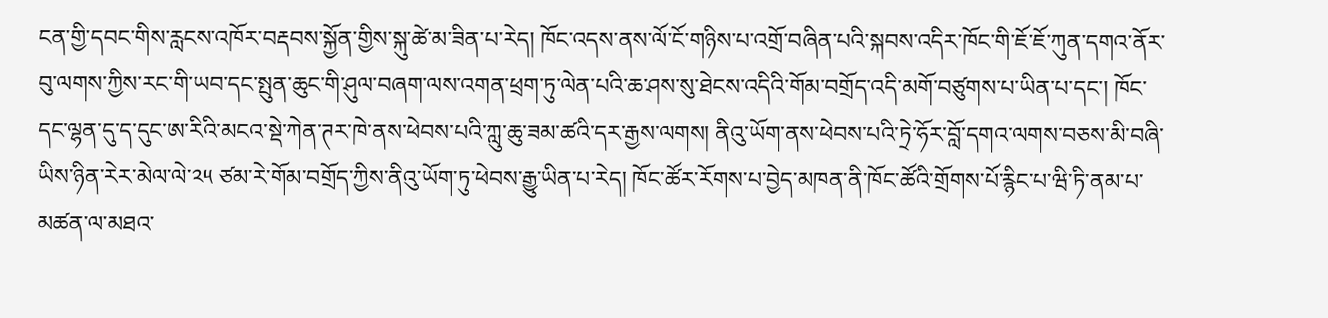ངན་གྱི་དབང་གིས་རླངས་འཁོར་བརྡབས་སྐྱོན་གྱིས་སྐུ་ཚེ་མ་ཟིན་པ་རེད། ཁོང་འདས་ནས་ལོ་ངོ་གཉིས་པ་འགྲོ་བཞིན་པའི་སྐབས་འདིར་ཁོང་གི་ཇོ་ཇོ་ཀུན་དགའ་ནོར་བུ་ལགས་ཀྱིས་རང་གི་ཡབ་དང་སྤུན་ཆུང་གི་ཤུལ་བཞག་ལས་འགན་ཕྲག་ཏུ་ལེན་པའི་ཆ་ཤས་སུ་ཐེངས་འདིའི་གོམ་བགྲོད་འདི་མགོ་བཙུགས་པ་ཡིན་པ་དང་། ཁོང་དང་ལྷན་དུ་ད་དུང་ཨ་རིའི་མངའ་སྡེ་ཀེན་ཊར་ཁེ་ནས་ཕེབས་པའི་ཀླུ་ཆུ་ཟམ་ཚའི་དར་རྒྱས་ལགས། ནིའུ་ཡོག་ནས་ཕེབས་པའི་ཏྲེ་ཧོར་བློ་དགའ་ལགས་བཅས་མི་བཞི་ཡིས་ཉིན་རེར་མེལ་ལེ་༢༥ ཙམ་རེ་གོམ་བགྲོད་ཀྱིས་ནིའུ་ཡོག་ཏུ་ཕེབས་རྒྱུ་ཡིན་པ་རེད། ཁོང་ཚོར་རོགས་པ་བྱེད་མཁན་ནི་ཁོང་ཚོའི་གྲོགས་པོ་རྙིང་པ་ཝི་ཏི་ནམ་པ་ མཚན་ལ་མཐའ་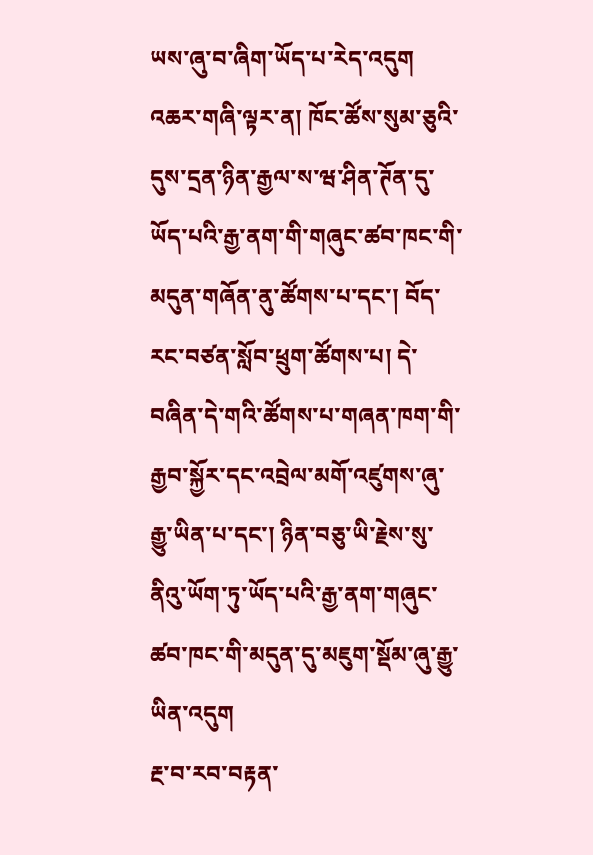ཡས་ཞུ་བ་ཞིག་ཡོད་པ་རེད་འདུག
འཆར་གཞི་ལྟར་ན། ཁོང་ཚོས་སུམ་ཅུའི་དུས་དྲན་ཉིན་རྒྱལ་ས་ཝ་ཤིན་ཊོན་དུ་ཡོད་པའི་རྒྱ་ནག་གི་གཞུང་ཚབ་ཁང་གི་མདུན་གཞོན་ནུ་ཚོགས་པ་དང་། བོད་རང་བཙན་སློབ་ཕྲུག་ཚོགས་པ། དེ་བཞིན་དེ་གའི་ཚོགས་པ་གཞན་ཁག་གི་རྒྱབ་སྐྱོར་དང་འབྲེལ་མགོ་འཛུགས་ཞུ་རྒྱུ་ཡིན་པ་དང་། ཉིན་བཅུ་ཡི་རྗེས་སུ་ནིའུ་ཡོག་ཏུ་ཡོད་པའི་རྒྱ་ནག་གཞུང་ཚབ་ཁང་གི་མདུན་དུ་མཇུག་སྡོམ་ཞུ་རྒྱུ་ཡིན་འདུག
རྔ་བ་རབ་བརྟན་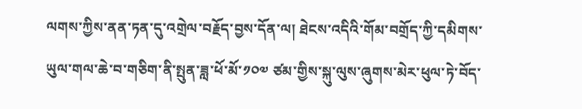ལགས་ཀྱིས་ནན་ཏན་དུ་འགྲེལ་བརྗོད་བྱས་དོན་ལ། ཐེངས་འདིའི་གོམ་བགྲོད་ཀྱི་དམིགས་ཡུལ་གལ་ཆེ་བ་གཅིག་ནི་སྤུན་ཟླ་ཕོ་མོ་༡༠༧ ཙམ་གྱིས་སྐུ་ལུས་ཞུགས་མེར་ཕུལ་ཏེ་བོད་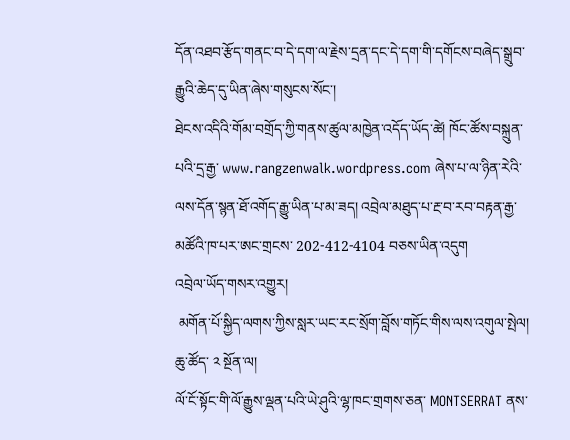དོན་འཐབ་རྩོད་གནང་བ་དེ་དག་ལ་རྗེས་དྲན་དང་དེ་དག་གི་དགོངས་བཞེད་སྒྲུབ་རྒྱུའི་ཆེད་དུ་ཡིན་ཞེས་གསུངས་སོང་།
ཐེངས་འདིའི་གོམ་བགྲོད་ཀྱི་གནས་ཚུལ་མཁྱེན་འདོད་ཡོད་ཚེ། ཁོང་ཚོས་བསྐྲུན་པའི་དྲ་རྒྱ་ www.rangzenwalk.wordpress.com ཞེས་པ་ལ་ཉིན་རེའི་ལས་དོན་སྙན་ཐོ་འགོད་རྒྱུ་ཡིན་པ་མ་ཟད། འབྲེལ་མཐུད་པ་རྔ་བ་རབ་བརྟན་རྒྱ་མཚོའི་ཁ་པར་ཨང་གྲངས་ 202-412-4104 བཅས་ཡིན་འདུག
འབྲེལ་ཡོད་གསར་འགྱུར།
 མགོན་པོ་སྐྱིད་ལགས་ཀྱིས་སླར་ཡང་རང་སྲོག་བློས་གཏོང་གིས་ལས་འགུལ་སྤེལ།
ཆུ་ཚོད་ ༢ སྔོན་ལ།
ལོ་ངོ་སྟོང་གི་ལོ་རྒྱུས་ལྡན་པའི་ཡེ་ཤུའི་ལྷ་ཁང་གྲགས་ཅན་ MONTSERRAT ནས་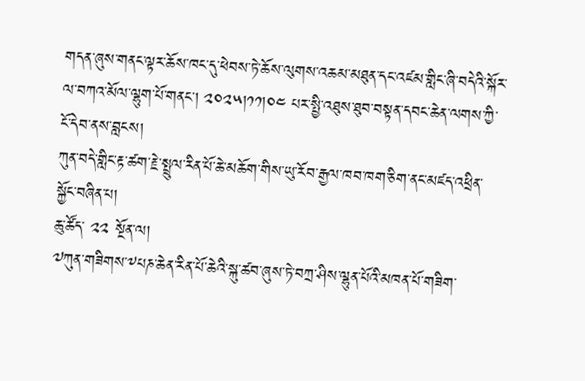གདན་ཞུས་གནང་ལྟར་ཆོས་ཁང་དུ་ཕེབས་ཏེ་ཆོས་ལུགས་འཆམ་མཐུན་དང་འཛམ་གླིང་ཞི་བདེའི་སྐོར་ལ་བཀའ་མོལ་ལྷུག་པོ་གནང་། ༢༠༢༥།༡༡།༠༤ པར་སྤྱི་འཐུས་ཐུབ་བསྟན་དབང་ཆེན་ལགས་ཀྱི་ངོ་དེབ་ནས་བླངས།
ཀུན་བདེ་གླིང་རྟ་ཚག་རྗེ་སྤྲུལ་རིན་པོ་ཆེ་མཆོག་གིས་ཡུ་རོབ་རྒྱལ་ཁབ་ཁག་ཅིག་ནང་མཛད་འཕྲིན་སྐྱོང་བཞིན་པ།
ཆུ་ཚོད་ ༢༢ སྔོན་ལ།
༧ཀུན་གཟིགས་༸པཎ་ཆེན་རིན་པོ་ཆེའི་སྐུ་ཚབ་ཞུས་ཏེ་བཀྲ་ཤིས་ལྷུན་པོའི་མཁན་པོ་གཟིག་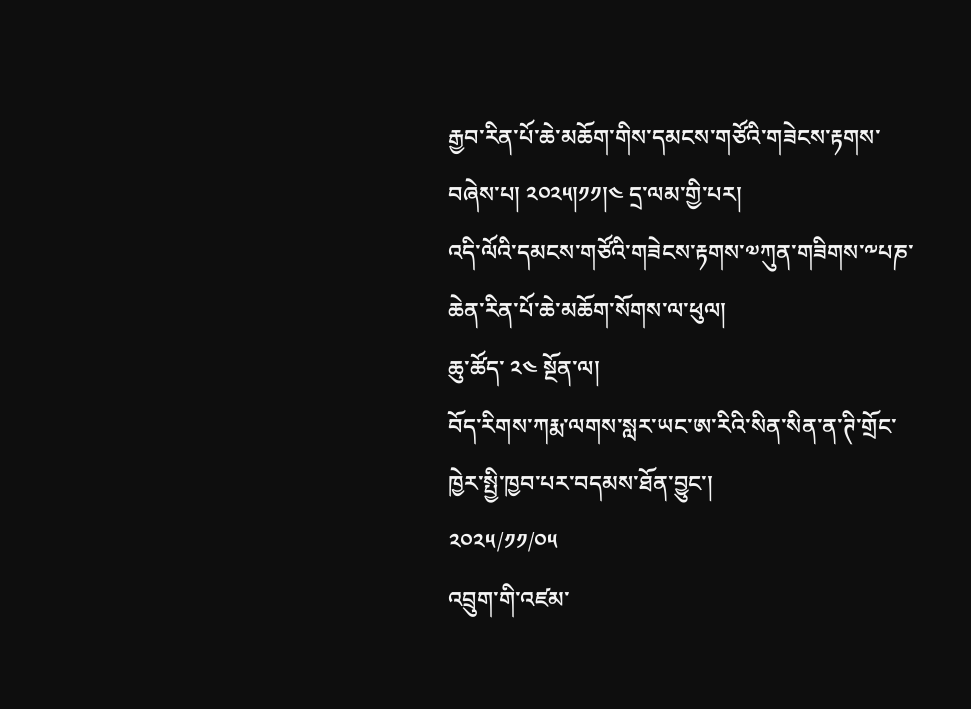རྒྱབ་རིན་པོ་ཆེ་མཆོག་གིས་དམངས་གཙོའི་གཟེངས་རྟགས་བཞེས་པ། ༢༠༢༥།༡༡།༤ དྲ་ལམ་གྱི་པར།
འདི་ལོའི་དམངས་གཙོའི་གཟེངས་རྟགས་༧ཀུན་གཟིགས་༸པཎ་ཆེན་རིན་པོ་ཆེ་མཆོག་སོགས་ལ་ཕུལ།
ཆུ་ཚོད་ ༢༤ སྔོན་ལ།
བོད་རིགས་ཀརྨ་ལགས་སླར་ཡང་ཨ་རིའི་སིན་སིན་ན་ཊི་གྲོང་ཁྱེར་སྤྱི་ཁྱབ་པར་བདམས་ཐོན་བྱུང་།
༢༠༢༥/༡༡/༠༥
འབྲུག་གི་འཛམ་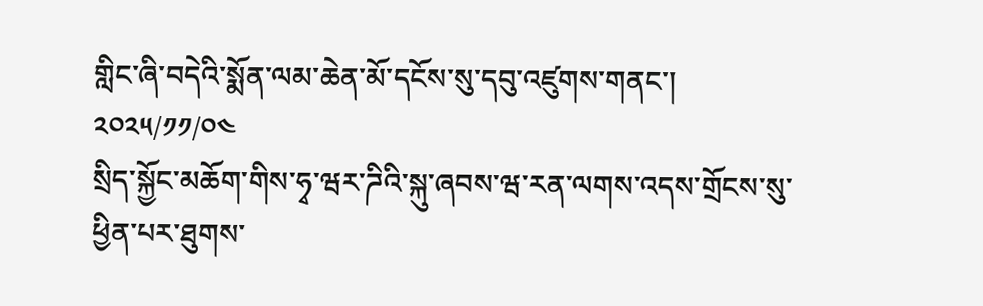གླིང་ཞི་བདེའི་སྨོན་ལམ་ཆེན་མོ་དངོས་སུ་དབུ་འཛུགས་གནང་།
༢༠༢༥/༡༡/༠༤
སྲིད་སྐྱོང་མཆོག་གིས་ཧྭ་ཝར་ཌིའི་སྐུ་ཞབས་ཝ་རན་ལགས་འདས་གྲོངས་སུ་ཕྱིན་པར་ཐུགས་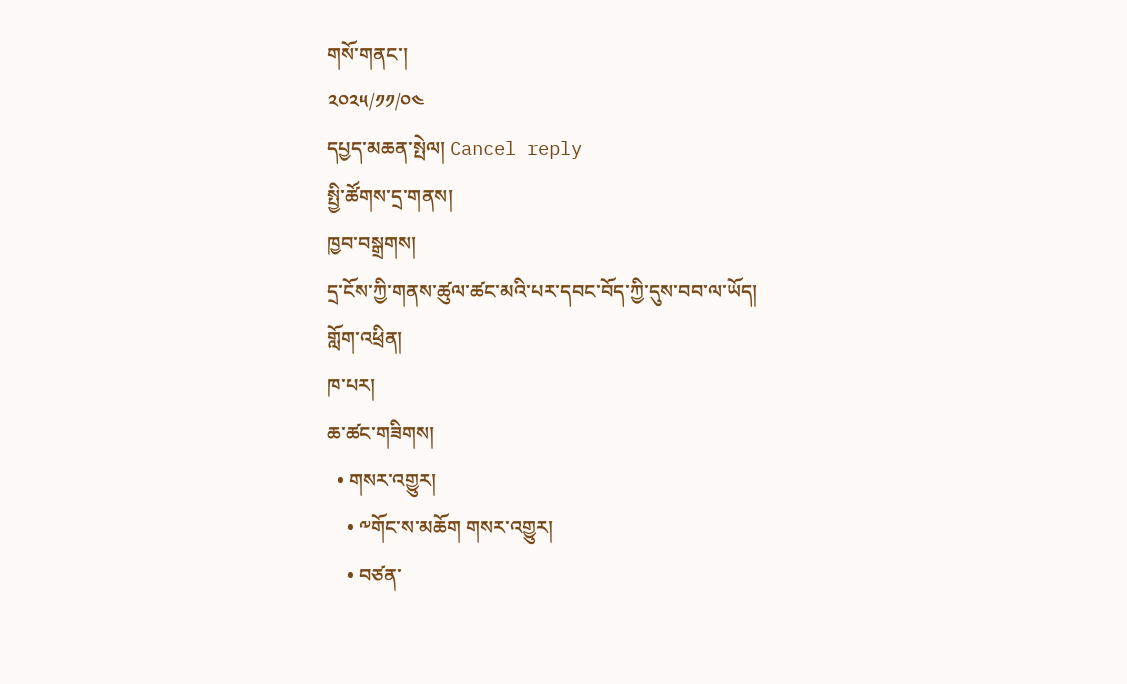གསོ་གནང་།
༢༠༢༥/༡༡/༠༤
དཔྱད་མཆན་སྤེལ། Cancel reply
སྤྱི་ཚོགས་དྲ་གནས།
ཁྱབ་བསྒྲགས།
དྲ་ངོས་ཀྱི་གནས་ཚུལ་ཚང་མའི་པར་དབང་བོད་ཀྱི་དུས་བབ་ལ་ཡོད།
གློག་འཕྲིན།
ཁ་པར།
ཆ་ཚང་གཟིགས།
  • གསར་འགྱུར།
    • ༸གོང་ས་མཆོག གསར་འགྱུར།
    • བཙན་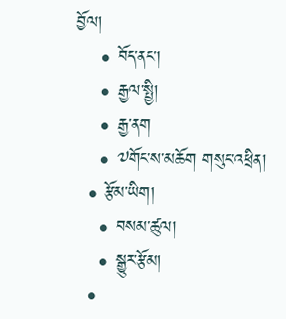བྱོལ།
    • བོད་ནང་།
    • རྒྱལ་སྤྱི།
    • རྒྱ་ནག
    • ༧གོང་ས་མཆོག གསུང་འཕྲིན།
  • རྩོམ་ཡིག།
    • བསམ་ཚུལ།
    • སྒྱུར་རྩོམ།
  •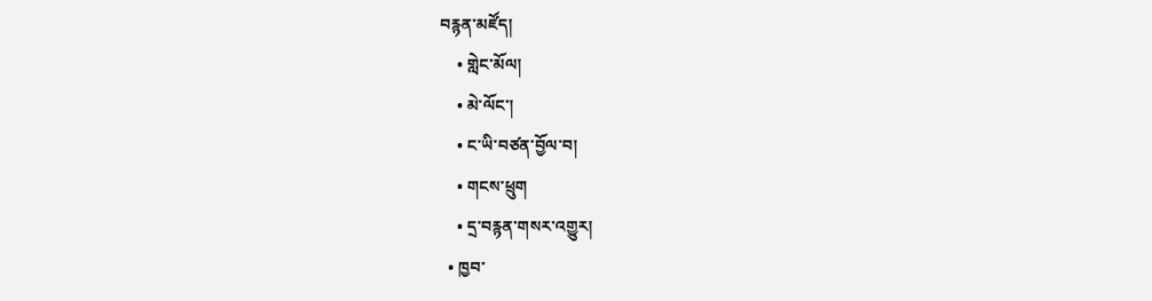བརྙན་མཛོད།
    • གླེང་མོལ།
    • མེ་ལོང་།
    • ང་ཡི་བཙན་བྱོལ་བ།
    • གངས་ཕྲུག
    • དྲ་བརྙན་གསར་འགྱུར།
  • ཁྱབ་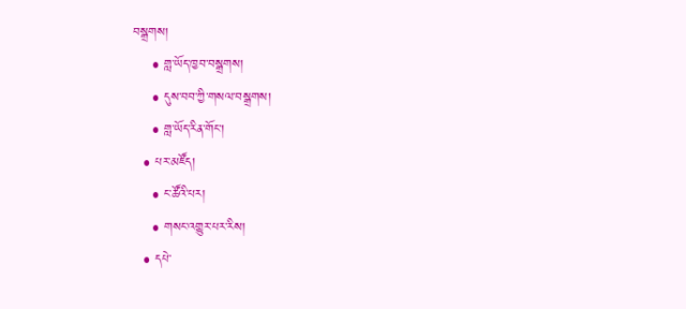བསྒྲགས།
    • གླ་ཡོད་ཁྱབ་བསྒྲགས།
    • དུས་བབ་ཀྱི་གསལ་བསྒྲགས།
    • གླ་ཡོད་རིན་གོང་།
  • པར་མཛོད།
    • ང་ཚོའི་པར།
    • གསང་འགྱུར་པར་རིས།
  • དཔེ་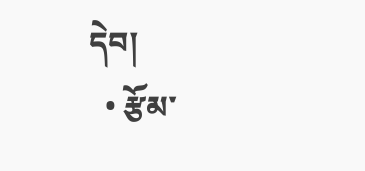དེབ།
  • རྩོམ་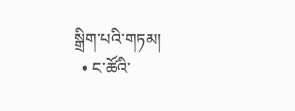སྒྲིག་པའི་གཏམ།
  • ང་ཚོའི་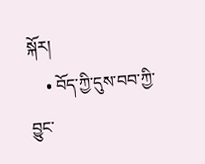སྐོར།
    • བོད་ཀྱི་དུས་བབ་ཀྱི་བྱུང་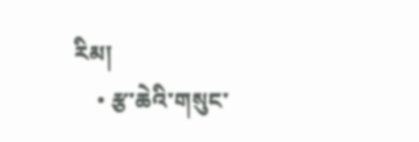རིམ།
    • རྩ་ཆེའི་གསུང་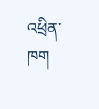འཕྲིན་ཁག